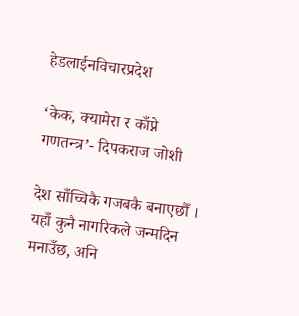हेडलाईनविचारप्रदेश

‘केक, क्यामेरा र काँप्ने गणतन्त्र’- दिपकराज जोशी

देश साँच्चिकै गजबकै बनाएछौँ । यहाँ कुनै नागरिकले जन्मदिन मनाउँछ, अनि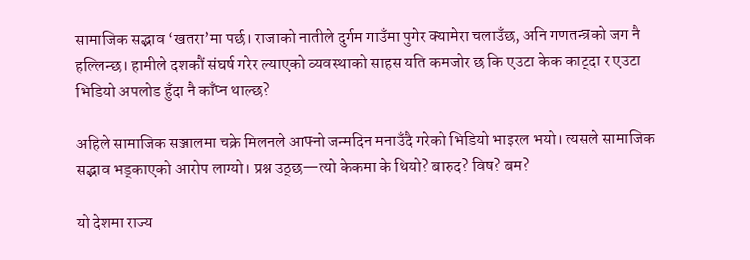सामाजिक सद्भाव ‘खतरा’मा पर्छ। राजाको नातीले दुर्गम गाउँमा पुगेर क्यामेरा चलाउँछ, अनि गणतन्त्रको जग नै हल्लिन्छ। हामीले दशकौं संघर्ष गरेर ल्याएको व्यवस्थाको साहस यति कमजोर छ कि एउटा केक काट्दा र एउटा भिडियो अपलोड हुँदा नै काँप्न थाल्छ?

अहिले सामाजिक सञ्जालमा चक्रे मिलनले आफ्नो जन्मदिन मनाउँदै गरेको भिडियो भाइरल भयो। त्यसले सामाजिक सद्भाव भड्काएको आरोप लाग्यो। प्रश्न उठ्छ—त्यो केकमा के थियो? बारुद? विष? बम?

यो देशमा राज्य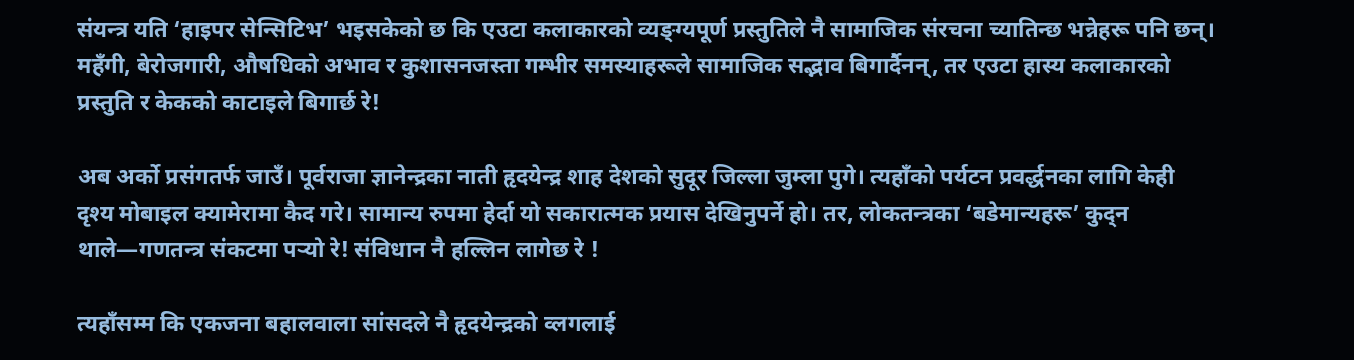संयन्त्र यति ‘हाइपर सेन्सिटिभ’ भइसकेको छ कि एउटा कलाकारको व्यङ्ग्यपूर्ण प्रस्तुतिले नै सामाजिक संरचना च्यातिन्छ भन्नेहरू पनि छन्। महँगी, बेरोजगारी, औषधिको अभाव र कुशासनजस्ता गम्भीर समस्याहरूले सामाजिक सद्भाव बिगार्दैनन्, तर एउटा हास्य कलाकारको प्रस्तुति र केकको काटाइले बिगार्छ रे!

अब अर्को प्रसंगतर्फ जाउँ। पूर्वराजा ज्ञानेन्द्रका नाती हृदयेन्द्र शाह देशको सुदूर जिल्ला जुम्ला पुगे। त्यहाँको पर्यटन प्रवर्द्धनका लागि केही दृश्य मोबाइल क्यामेरामा कैद गरे। सामान्य रुपमा हेर्दा यो सकारात्मक प्रयास देखिनुपर्ने हो। तर, लोकतन्त्रका ‘बडेमान्यहरू’ कुद्न थाले—गणतन्त्र संकटमा पर्‍यो रे! संविधान नै हल्लिन लागेछ रे !

त्यहाँसम्म कि एकजना बहालवाला सांसदले नै हृदयेन्द्रको व्लगलाई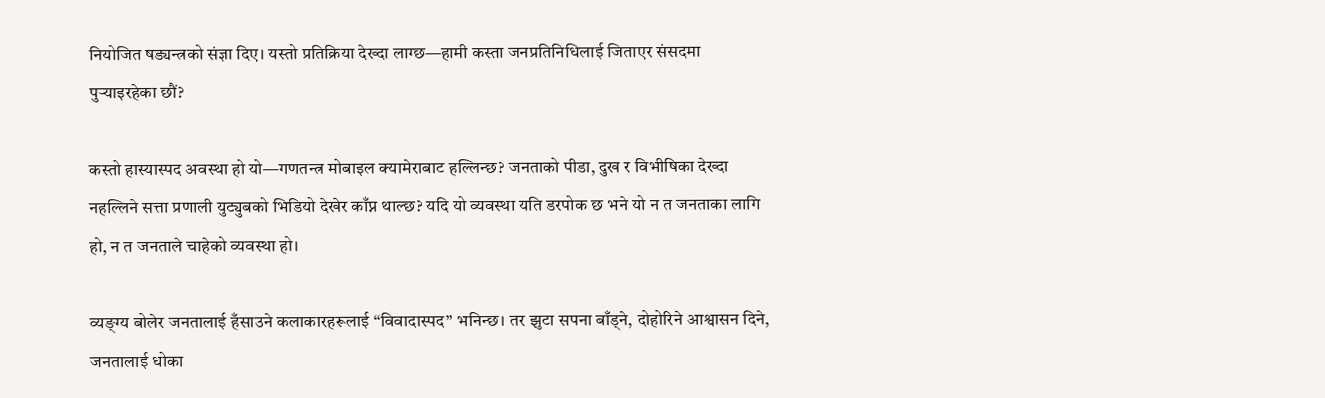नियोजित षड्यन्त्रको संज्ञा दिए। यस्तो प्रतिक्रिया देख्दा लाग्छ—हामी कस्ता जनप्रतिनिधिलाई जिताएर संसदमा पुर्‍याइरहेका छौं?

कस्तो हास्यास्पद अवस्था हो यो—गणतन्त्र मोबाइल क्यामेराबाट हल्लिन्छ? जनताको पीडा, दुख र विभीषिका देख्दा नहल्लिने सत्ता प्रणाली युट्युबको भिडियो देखेर काँप्न थाल्छ? यदि यो व्यवस्था यति डरपोक छ भने यो न त जनताका लागि हो, न त जनताले चाहेको व्यवस्था हो।

व्यङ्ग्य बोलेर जनतालाई हँसाउने कलाकारहरूलाई “विवादास्पद” भनिन्छ। तर झुटा सपना बाँड्ने, दोहोरिने आश्वासन दिने, जनतालाई धोका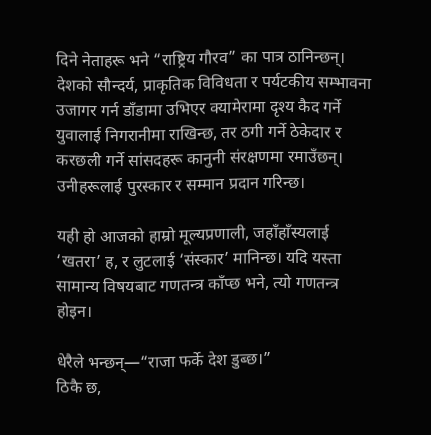दिने नेताहरू भने “राष्ट्रिय गौरव” का पात्र ठानिन्छन्। देशको सौन्दर्य, प्राकृतिक विविधता र पर्यटकीय सम्भावना उजागर गर्न डाँडामा उभिएर क्यामेरामा दृश्य कैद गर्ने युवालाई निगरानीमा राखिन्छ, तर ठगी गर्ने ठेकेदार र करछली गर्ने सांसदहरू कानुनी संरक्षणमा रमाउँछन्। उनीहरूलाई पुरस्कार र सम्मान प्रदान गरिन्छ।

यही हो आजको हाम्रो मूल्यप्रणाली, जहाँहाँस्यलाई ‘खतरा’ ह, र लुटलाई ‘संस्कार’ मानिन्छ। यदि यस्ता सामान्य विषयबाट गणतन्त्र काँप्छ भने, त्यो गणतन्त्र होइन।

धेरैले भन्छन्—“राजा फर्के देश डुब्छ।”
ठिकै छ,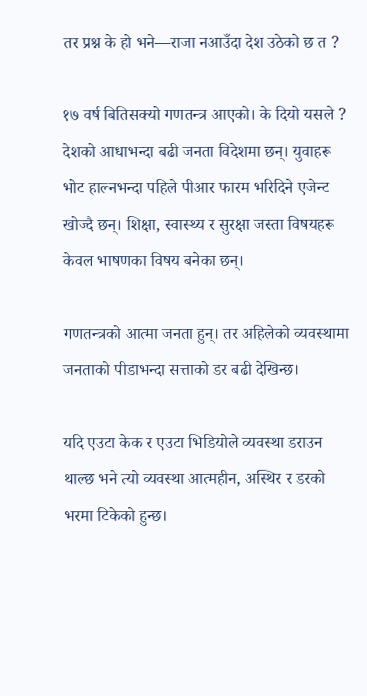तर प्रश्न के हो भने—राजा नआउँदा देश उठेको छ त ?

१७ वर्ष बितिसक्यो गणतन्त्र आएको। के दियो यसले ? देशको आधाभन्दा बढी जनता विदेशमा छन्। युवाहरू भोट हाल्नभन्दा पहिले पीआर फारम भरिदिने एजेन्ट खोज्दै छन्। शिक्षा, स्वास्थ्य र सुरक्षा जस्ता विषयहरू केवल भाषणका विषय बनेका छन्।

गणतन्त्रको आत्मा जनता हुन्। तर अहिलेको व्यवस्थामा जनताको पीडाभन्दा सत्ताको डर बढी देखिन्छ।

यदि एउटा केक र एउटा भिडियोले व्यवस्था डराउन थाल्छ भने त्यो व्यवस्था आत्महीन, अस्थिर र डरको भरमा टिकेको हुन्छ।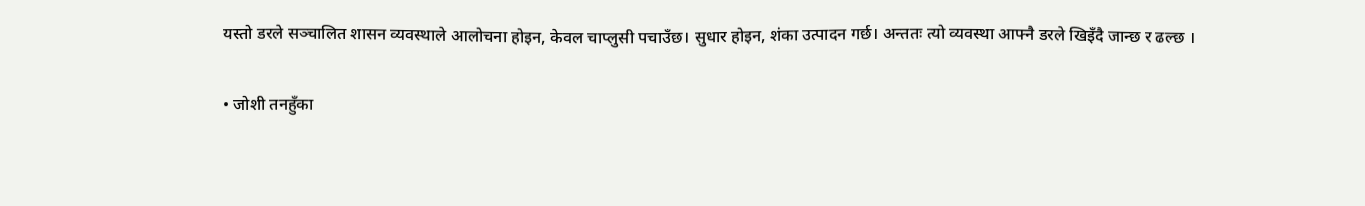यस्तो डरले सञ्चालित शासन व्यवस्थाले आलोचना होइन, केवल चाप्लुसी पचाउँछ। सुधार होइन, शंका उत्पादन गर्छ। अन्ततः त्यो व्यवस्था आफ्नै डरले खिइँदै जान्छ र ढल्छ ।

• जोशी तनहुँका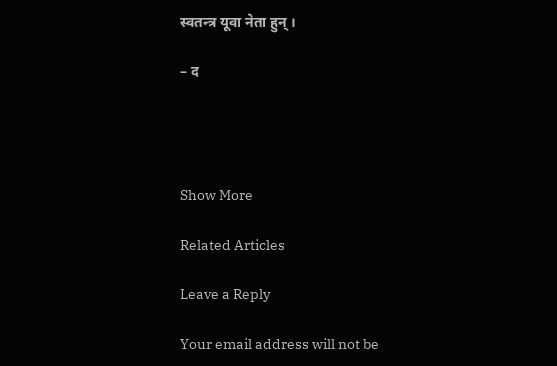स्वतन्त्र यूवा नेता हुन् ।

– द




Show More

Related Articles

Leave a Reply

Your email address will not be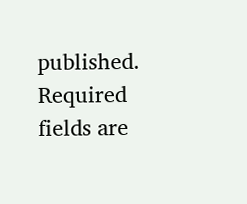published. Required fields are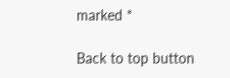marked *

Back to top button